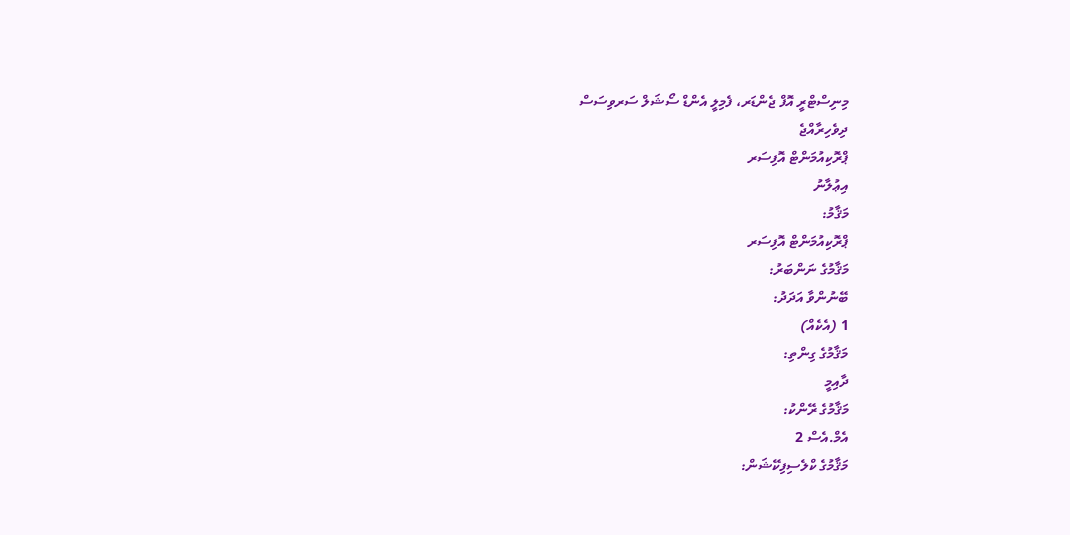މިނިސްޓްރީ އޮފް ޖެންޑަރ، ފެމިލީ އެންޑް ސޯޝަލް ސަރވިސަސް
ދިވެހިރާއްޖެ
ޕްރޮކިއުމަންޓް އޮފިސަރ
އިޢުލާނު
މަޤާމު:
ޕްރޮކިއުމަންޓް އޮފިސަރ
މަޤާމުގެ ނަންބަރު:
ބޭނުންވާ އަދަދު:
1 (އެކެއް)
މަޤާމުގެ ގިންތި:
ދާއިމީ
މަޤާމުގެ ރޭންކު:
އެމް.އެސް 2
މަޤާމުގެ ކްލެސިފިކޭޝަން: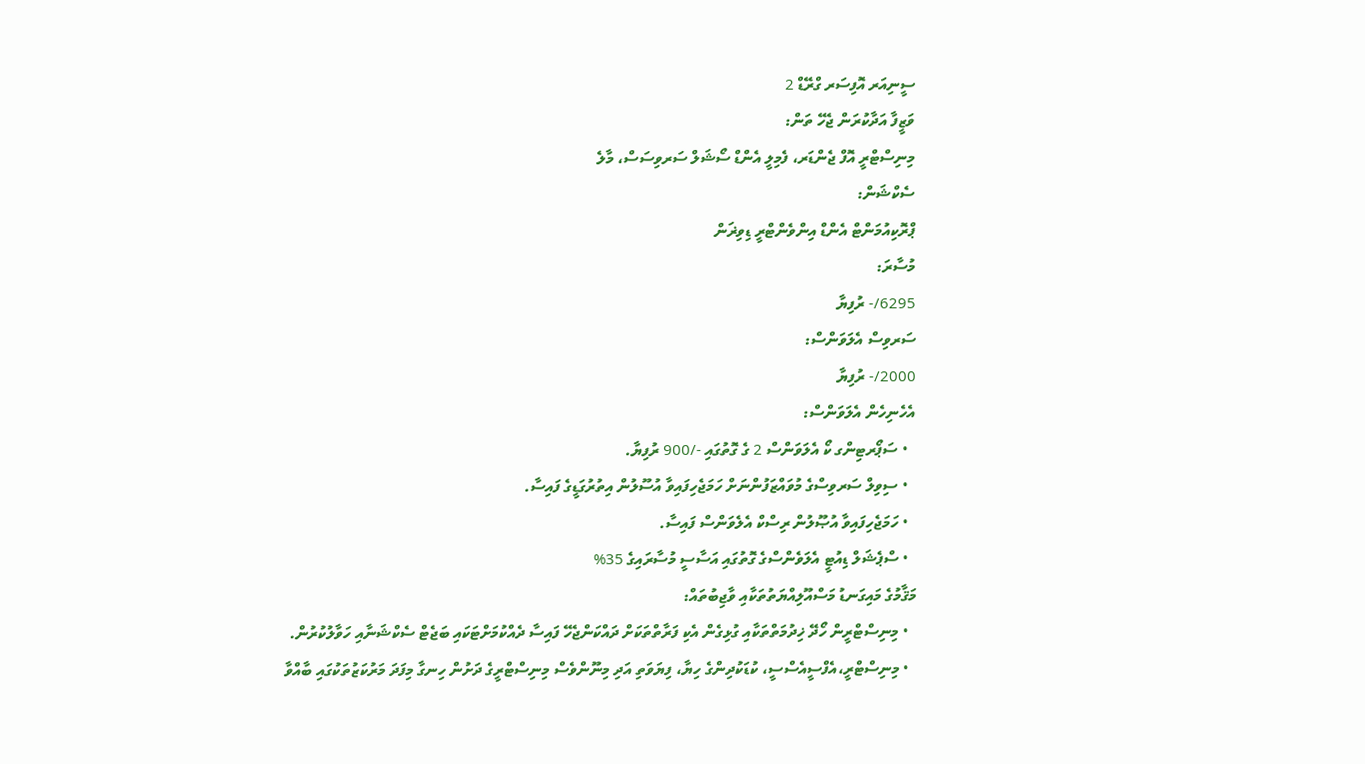ސީނިއަރ އޮފިސަރ ގްރޭޑް 2
ވަޒީފާ އަދާކުރަން ޖެހޭ ތަން:
މިނިސްޓްރީ އޮފް ޖެންޑަރ، ފެމިލީ އެންޑް ސޯޝަލް ސަރވިސަސް، މާލެ
ސެކްޝަން:
ޕްރޮކިއުމަންޓް އެންޑް އިންވެންޓްރީ ޑިވިޜަން
މުސާރަ:
6295/- ރުފިޔާ
ސަރވިސް އެލަވަންސް:
2000/- ރުފިޔާ
އެހެނިހެން އެލަވަންސް:
  • ސަޕޯރޓިންގ ކޯ އެލަވަންސް 2 ގެ ގޮތުގައި -/900 ރުފިޔާ.
  • ސިވިލް ސަރވިސްގެ މުވައްޒަފުންނަށް ހަމަޖެހިފައިވާ އުސޫލުން އިތުރުގަޑީގެ ފައިސާ.
  • ހަމަޖެހިފައިވާ އުޞޫލުން ރިސްކް އެލެވަންސް ފައިސާ.
  • ސްޕެޝަލް ޑިއުޓީ އެލަވެންސްގެ ގޮތުގައި އަސާސީ މުސާރައިގެ 35%
މަޤާމުގެ މައިގަނޑު މަސްއޫލިއްޔަތުތަކާއި ވާޖިބުތައް:
  • މިނިސްޓްރީން ހޯދޭ ޚިދުމަތްތަކާއި ގުޅިގެން އެކި ފަރާތްތަކަށް ދައްކަންޖެހޭ ފައިސާ ދެއްކުމަށްޓަކައި ބަޖެޓް ސެކްޝަނާއި ހަވާލުކުރުން.
  • މިނިސްޓްރީ،އެފްސީއެސްސީ، ކުޑަކުދިންގެ ހިޔާ، ފިޔަވަތި އަދި މިނޫންވެސް މިނިސްޓްރީގެ ދަށުން ހިނގާ މިފަދަ މަރުކަޒުތަކުގައި ބާއްވާ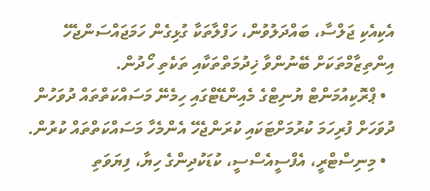އެކިއެކި ޖަލްސާ، ބައްދަލުވުން، ހަފްލާތަކާ ގުޅިގެން ހަމަޖައްސަންޖެހޭ އިންތިޒާމްތަކަށް ބޭނުންވާ ޚިދުމަތްތަކާއި ތަކެތި ހޯދުން.
  • ޕްރޮކިއުމަންޓް ޔުނިޓްގެ މެއިންޑޭޓްގައި ހިމެނޭ މަސައްކަތްތައް ދުވަހުން ދުވަހަށް ފުރިހަމަ ކުރުމަށްޓަކައި ކުރަންޖެހޭ އެންމެހާ މަސައްކަތްތައް ކުރުން.
  • މިނިސްޓްރީ، އެފްސީއެސްސީ، ކުޑަކުދިންގެ ހިޔާ، ފިޔަވަތި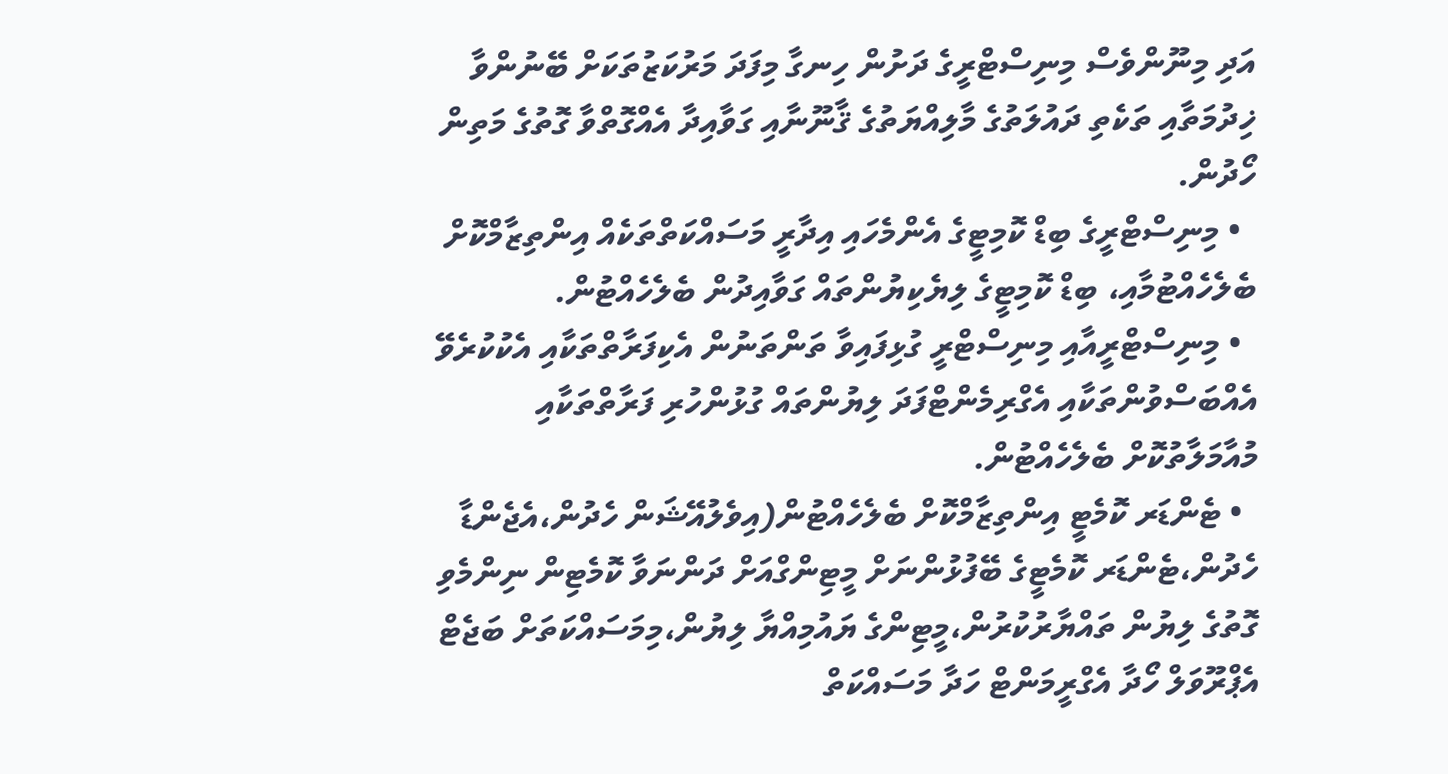އަދި މިނޫންވެސް މިނިސްޓްރީގެ ދަށުން ހިނގާ މިފަދަ މަރުކަޒުތަކަށް ބޭނުންވާ ޚިދުމަތާއި ތަކެތި ދައުލަތުގެ މާލިއްޔަތުގެ ޤާނޫނާއި ގަވާއިދާ އެއްގޮތްވާ ގޮތުގެ މަތިން ހޯދުން.
  • މިނިސްޓްރީގެ ބިޑް ކޮމިޓީގެ އެންމެހައި އިދާރީ މަސައްކަތްތަކެއް އިންތިޒާމްކޮށް ބެލެހެއްޓުމާއި، ބިޑް ކޮމިޓީގެ ލިޔެކިޔުންތައް ގަވާއިދުން ބެލެހެއްޓުން.
  • މިނިސްޓްރީއާއި މިނިސްޓްރީ ގުޅިފައިވާ ތަންތަނުން އެކިފަރާތްތަކާއި އެކުކުރެވޭ އެއްބަސްވުންތަކާއި އެގްރިމެންޓްފަދަ ލިޔުންތައް ގުޅުންހުރި ފަރާތްތަކާއި މުއާމަލާތުކޮށް ބެލެހެއްޓުން.
  • ޓެންޑަރ ކޮމެޓީ އިންތިޒާމްކޮށް ބެލެހެއްޓުން(އިވެލުއޭޝަން ހެދުން،އެޖެންޑާ ހެދުން،ޓެންޑަރ ކޮމެޓީގެ ބޭފުޅުންނަށް މީޓިންގްއަށް ދަންނަވާ ކޮމެޓިން ނިންމެވި ގޮތުގެ ލިޔުން ތައްޔާރުކުރުން،މީޓިންގެ ޔައުމިއްޔާ ލިޔުން،މިމަސައްކަތަށް ބަޖެޓް އެޕްރޫވަލް ހޯދާ އެގްރީމަންޓް ހަދާ މަސައްކަތް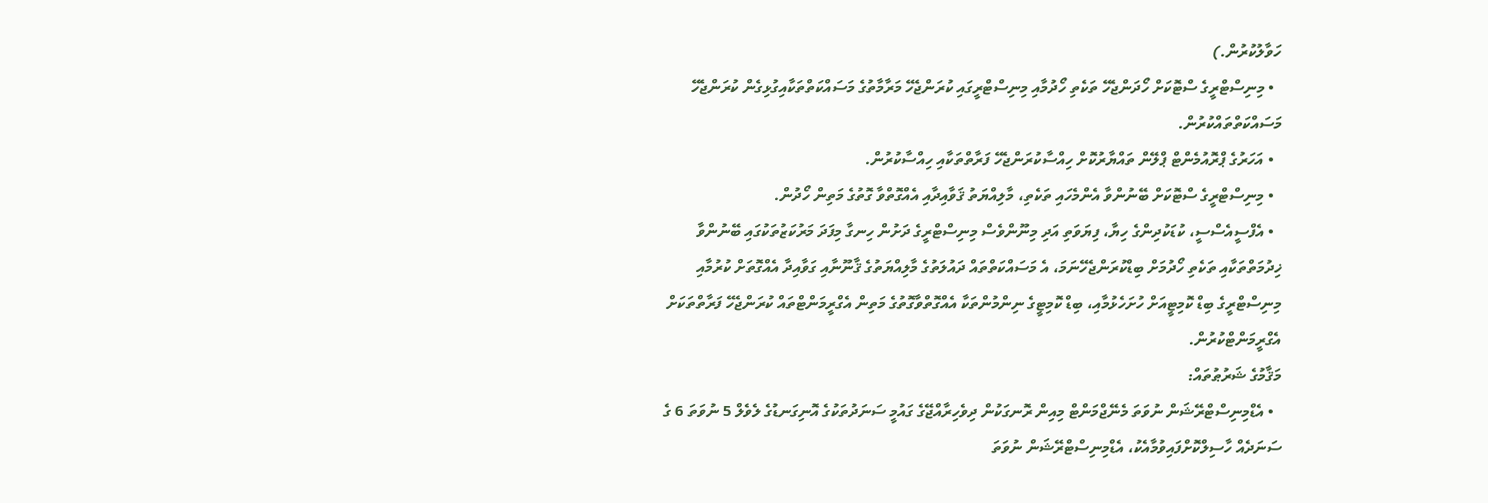ހަވާލުކުރުން.)
  • މިނިސްޓްރީގެ ސްޓޮކަށް ހޯދަންޖެހޭ ތަކެތި ހޯދުމާއި މިނިސްޓްރީގައި ކުރަންޖެހޭ މަރާމާތުގެ މަސައްކަތްތަކާއިގުޅިގެން ކުރަންޖެހޭ މަސައްކަތްތައްކުރުން.
  • އަހަރުގެ ޕްރޮއުމެންޓް ޕްލޭން ތައްޔާރުކޮށް ހިއްސާކުރަންޖެހޭ ފަރާތްތަކާއި ހިއްސާކުރުން.
  • މިނިސްޓްރީގެ ސްޓޮކަށް ބޭނުންވާ އެންމެހައި ތަކެތި، މާލިއްޔަތު ޤަވާއިދާއި އެއްގޮތްވާ ގޮތުގެ މަތިން ހޯދުން.
  • އެފްސީއެސްސީ، ކުޑަކުދިންގެ ހިޔާ، ފިޔަވަތި އަދި މިނޫންވެސް މިނިސްޓްރީގެ ދަށުން ހިނގާ މިފަދަ މަރުކަޒުތަކުގައި ބޭނުންވާ ޚިދުމަތްތަކާއި ތަކެތި ހޯދުމަށް ބިޑްކުރަންޖެހޭނަމަ، އެ މަސައްކަތްތައް ދައުލަތުގެ މާލިއްޔަތުގެ ޤާނޫނާއި ގަވާއިދާ އެއްގޮތަށް ކުރުމާއި މިނިސްޓްރީގެ ބިޑް ކޮމިޓީއަށް ހުށަހެޅުމާއި، ބިޑް ކޮމިޓީގެ ނިންމުންތަކާ އެއްގޮތްވާގޮތުގެ މަތިން އެގްރީމަންޓްތައް ކުރަންޖެހޭ ފަރާތްތަކަށް އެގްރީމަންޓްކުރުން.
މަޤާމުގެ ޝަރުޠުތައް:
  • އެޑްމިނިސްޓްރޭޝަން ނުވަތަ މެނޭޖްމަންޓް މިއިން ރޮނގަކުން ދިވެހިރާއްޖޭގެ ގައުމީ ސަނަދުތަކުގެ އޮނިގަނޑުގެ ލެވެލް 5 ނުވަތަ 6 ގެ ސަނަދެއް ހާސިލްކޮށްފައިވުމާއެކު، އެޑްމިނިސްޓްރޭޝަން ނުވަތަ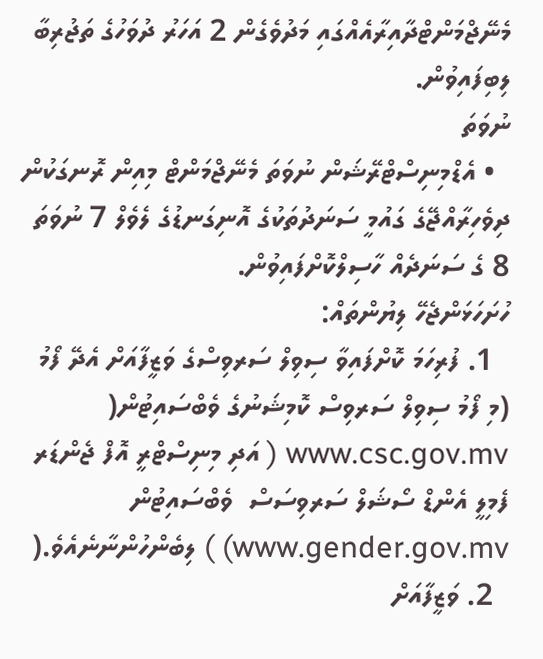މެނޭޖްމަންޓްދާއިރާއެއްގައި މަދުވެގެން 2 އަހަރު ދުވަހުގެ ތަޖުރިބާ ލިބިފައިވުން.
ނުވަތަ
  • އެޑްމިނިސްޓްރޭޝަން ނުވަތަ މެނޭޖްމަންޓް މިއިން ރޮނގަކުން ދިވެހިރާއްޖޭގެ ގައުމީ ސަނަދުތަކުގެ އޮނިގަނޑުގެ ލެވެލް 7 ނުވަތަ 8 ގެ ސަނަދެއް ހާސިލްކޮށްފައިވުން.
ހުށަހަޅަންޖެހޭ ލިޔުންތައް:
  1. ފުރިހަމަ ކޮށްފައިވާ ސިވިލް ސަރވިސްގެ ވަޒީފާއަށް އެދޭ ފޯމު (މި ފޯމު ސިވިލް ސަރވިސް ކޮމިޝަނުގެ ވެބްސައިޓުން( www.csc.gov.mv ( އަދި މިނިސްޓްރީ އޮފް ޖެންޑަރ ފެމިލީ އެންޑް ސޯޝަލް ސަރވިސަސް  ވެބްސައިޓުން www.gender.gov.mv) ) ލިބެންހުންނާނެއެވެ.(
  2. ވަޒީފާއަށް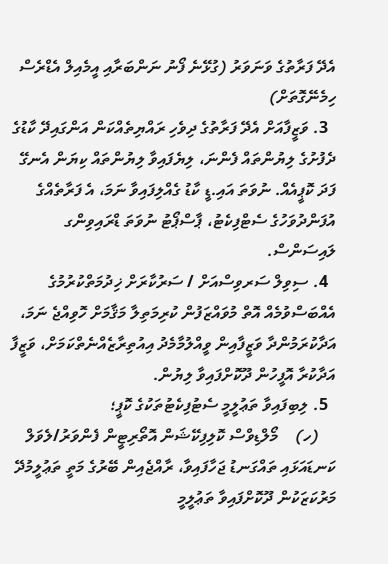އެދޭ ފަރާތުގެ ވަނަވަރު (ގުޅޭނެ ފޯނު ނަންބަރާއި އީމެއިލް އެޑްރެސް ހިމެނޭގޮތަށް)
  3. ވަޒީފާއަށް އެދޭ ފަރާތުގެ ދިވެހި ރައްޔިތެއްކަން އަންގައިދޭ ކާޑުގެ ދެފުށުގެ ލިޔުންތައް ފެންނަ، ލިޔެފައިވާ ލިޔުންތައް ކިޔަން އެނގޭ ފަދަ ކޮޕީއެއް. ނުވަތަ އައި.ޑީ ކާޑު ގެއްލިފައިވާ ނަމަ، އެ ފަރާތެއްގެ އުފަންދުވަހުގެ ސެޓްފިކެޓު، ޕާސްޕޯޓު ނުވަތަ ޑްރައިވިންގ ލައިސަންސް.
  4. ސިވިލް ސަރވިސްއަށް / ސަރުކާރަށް ޚިދުމަތްކުރުމުގެ އެއްބަސްވުމެއް އޮތް މުވައްޒަފުން ކުރިމަތިލާ މަޤާމަށް ހޮވިއްޖެ ނަމަ، އަދާކުރަމުންދާ ވަޒީފާއިން ވީއްލުމާމެދު އިއުތިރާޒެއްނެތްކަމަށް، ވަޒީފާ އަދާކުރާ އޮފީހުން ދޫކޮށްފައިވާ ލިޔުން.
  5. ލިބިފައިވާ ތަޢުލީމީ ސެޓުފިކެޓުތަކުގެ ކޮޕީ؛
    (ހ)    މޯލްޑިވްސް ކޮލިފިކޭޝަން އޮތޯރިޓީން ފެންވަރު/ލެވަލް ކަނޑައަޅައި ތައްގަނޑު ޖަހާފައިވާ، ރާއްޖެއިން ބޭރުގެ މަތީ ތަޢުލީމުދޭ މަރުކަޒަކުން ދޫކޮށްފައިވާ ތަޢުލީމީ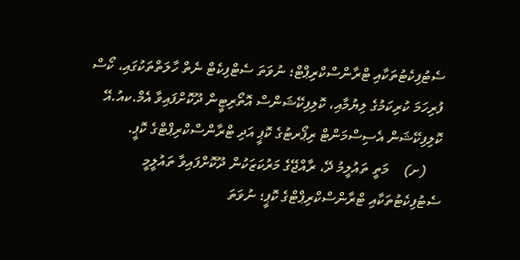ސެޓުފިކެޓުތަކާއި ޓްރާންސްކްރިޕްޓް؛ ނުވަތަ ސެޓްފިކެޓް ނެތް ހާލަތްތަކުގައި، ކޯސް ފުރިހަމަ ކުރިކަމުގެ ލިޔުމާއި، ކޮލިފިކޭޝަންސް އޮތޯރިޓީން ދޫކޮށްފައިވާ އެމް.ކއު.އޭ ކޮލިފިކޭޝަން އެސިސްމަންޓް ރިޕޯރޓުގެ ކޮޕީ އަދި ޓްރާންސްކްރިޕްޓްގެ ކޮޕީ.
    (ށ)    މަތީ ތައުލީމު ދޭ، ރާއްޖޭގެ މަރުކަޒަކުން ދޫކޮށްފައިވާ ތައުލީމީ ސެޓުފިކެޓުތަކާއި ޓްރާންސްކްރިޕްޓްގެ ކޮޕީ؛ ނުވަތަ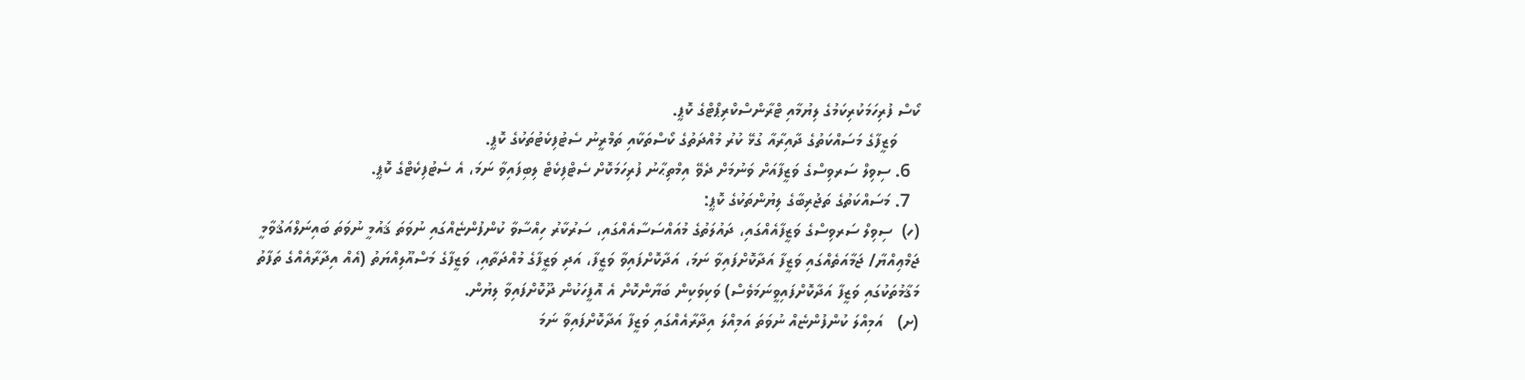ކޯސް ފުރިހަމަކުރިކަމުގެ ލިޔުމާއި ޓްރާންސްކްރިޕްޓްގެ ކޮޕީ.
     ވަޒީފާގެ މަސައްކަތުގެ ދާއިރާއާ ގުޅޭ ކުރު މުއްދަތުގެ ކޯސްތަކާއި ތަމްރީނު ސެޓުފިކެޓުތަކުގެ ކޮޕީ.
  6. ސިވިލް ސަރވިސްގެ ވަޒީފާއަށް ވަނުމަށް ދެވޭ އިމްތިޙާނު ފުރިހަމަކޮށް ސެޓްފިކެޓް ލިބިފައިވާ ނަމަ، އެ ސެޓުފިކެޓްގެ ކޮޕީ.
  7. މަސައްކަތުގެ ތަޖުރިބާގެ ލިޔުންތަކުގެ ކޮޕީ:
(ހ)  ސިވިލް ސަރވިސްގެ ވަޒީފާއެއްގައި، ދައުލަތުގެ މުއައްސަސާއެއްގައި، ސަރުކާރު ހިއްސާވާ ކުންފުންޏެއްގައި ނުވަތަ ޤައުމީ ނުވަތަ ބައިނަލްއަޤުވާމީ ޖަމްޢިއްޔާ/ ޖަމާއަތެއްގައި ވަޒީފާ އަދާކޮށްފައިވާ ނަމަ، އަދާކޮށްފައިވާ ވަޒީފާ، އަދި ވަޒީފާގެ މުއްދަތާއި، ވަޒީފާގެ މަސްއޫލިއްޔަތު (އެއް އިދާރާއެއްގެ ތަފާތު މަޤާމުތަކުގައި ވަޒީފާ އަދާކޮށްފައިވީނަމަވެސް) ވަކިވަކިން ބަޔާންކޮށް އެ އޮފީހަކުން ދޫކޮށްފައިވާ ލިޔުން.
(ށ)   އަމިއްލަ ކުންފުންޏެއް ނުވަތަ އަމިއްލަ އިދާރާއެއްގައި ވަޒީފާ އަދާކޮށްފައިވާ ނަމަ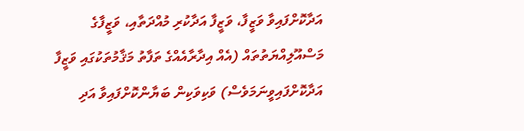އަދާކޮށްފައިވާ ވަޒީފާ، ވަޒީފާ އަދާކުރި މުއްދަތާއި، ވަޒީފާގެ މަސްއޫލިއްޔަތުތައް (އެއް އިދާރާއެއްގެ ތަފާތު މަޤާމުތަކުގައި ވަޒީފާ އަދާކޮށްފައިވީނަމަވެސް) ވަކިވަކިން ބަޔާންކޮށްފައިވާ އަދި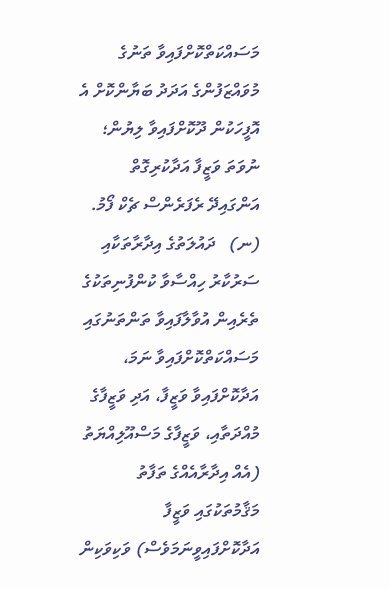މަސައްކަތްކޮށްފައިވާ ތަނުގެ މުވައްޒަފުންގެ އަދަދު ބަޔާންކޮށް އެ އޮފީހަކުން ދޫކޮށްފައިވާ ލިޔުން؛ ނުވަތަ ވަޒީފާ އަދާކުރިގޮތް އަންގައިދޭ ރެފަރެންސް ޗެކް ފޯމު.
(ނ)   ދައުލަތުގެ އިދާރާތަކާއި ސަރުކާރު ހިއްސާވާ ކުންފުނިތަކުގެ ތެރެއިން އުވާލާފައިވާ ތަންތަނުގައި މަސައްކަތްކޮށްފައިވާ ނަމަ،  އަދާކޮށްފައިވާ ވަޒީފާ، އަދި ވަޒީފާގެ މުއްދަތާއި، ވަޒީފާގެ މަސްއޫލިއްޔަތު (އެއް އިދާރާއެއްގެ ތަފާތު މަޤާމުތަކުގައި ވަޒީފާ އަދާކޮށްފައިވީނަމަވެސް) ވަކިވަކިން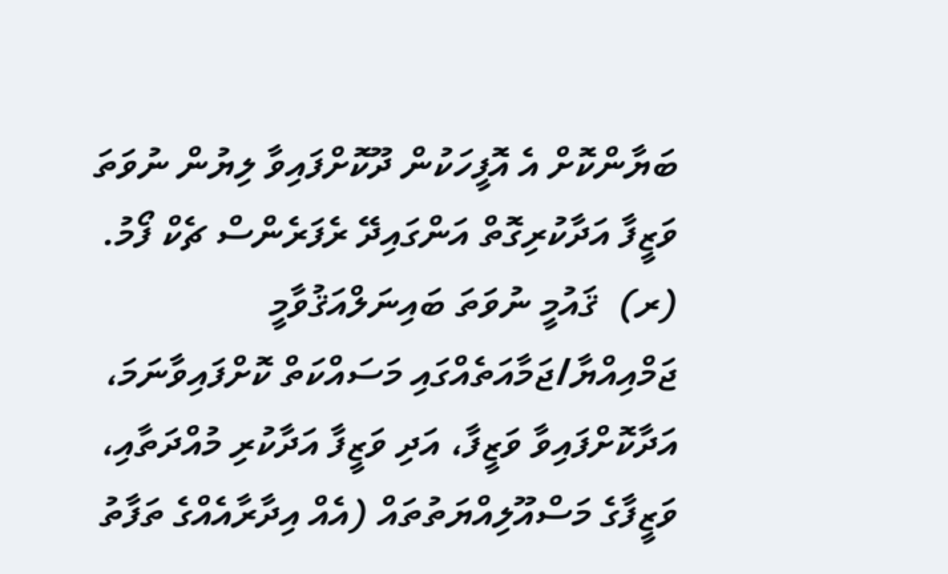ބަޔާންކޮށް އެ އޮފީހަކުން ދޫކޮށްފައިވާ ލިޔުން ނުވަތަ ވަޒީފާ އަދާކުރިގޮތް އަންގައިދޭ ރެފަރެންސް ޗެކް ފޯމު.
(ރ)  ޤައުމީ ނުވަތަ ބައިނަލްއަޤުވާމީ ޖަމްއިއްޔާ/ޖަމާއަތެއްގައި މަސައްކަތް ކޮށްފައިވާނަމަ، އަދާކޮށްފައިވާ ވަޒީފާ، އަދި ވަޒީފާ އަދާކުރި މުއްދަތާއި، ވަޒީފާގެ މަސްއޫލިއްޔަތުތައް (އެއް އިދާރާއެއްގެ ތަފާތު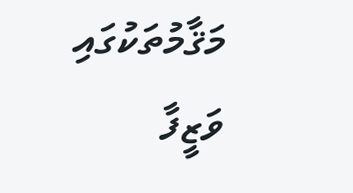މަޤާމުތަކުގައި ވަޒީފާ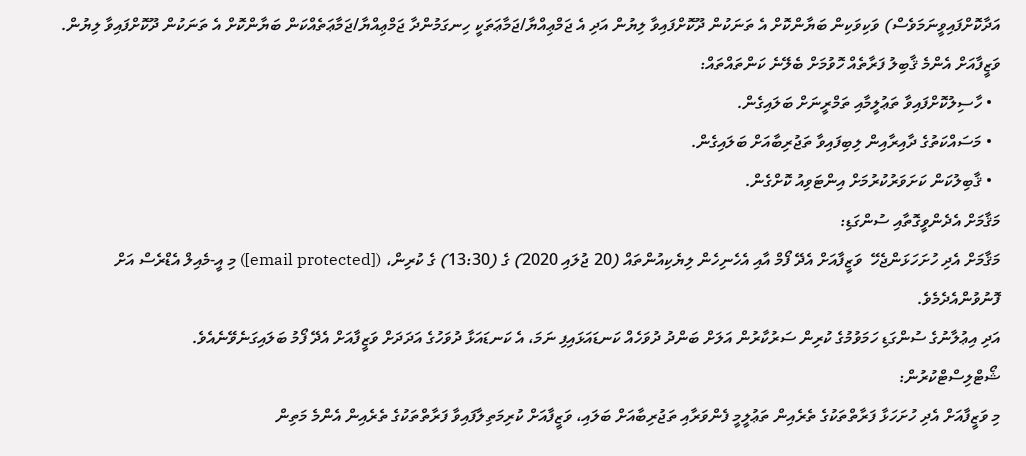އަދާކޮށްފައިވީނަމަވެސް) ވަކިވަކިން ބަޔާންކޮށް އެ ތަނަކުން ދޫކޮށްފައިވާ ލިޔުން އަދި އެ ޖަމްޢިއްޔާ/ޖަމާޢަތަކީ ހިނގަމުންދާ ޖަމްޢިއްޔާ/ޖަމާޢަތެއްކަން ބަޔާންކޮށް އެ ތަނަކުން ދޫކޮށްފައިވާ ލިޔުން.
ވަޒީފާއަށް އެންމެ ޤާބިލު ފަރާތެއް ހޮވުމަށް ބެލޭނެ ކަންތައްތައް:
  • ހާސިލުކޮށްފައިވާ ތަޢުލީމާއި ތަމްރީނަށް ބަލައިގެން.
  • މަސައްކަތުގެ ދާއިރާއިން ލިބިފައިވާ ތަޖުރިބާއަށް ބަލައިގެން.
  • ޤާބިލުކަން ކަށަވަރުކުރުމަށް އިންޓަވިއު ކޮށްގެން.
މަޤާމަށް އެދެންވީގޮތާއި ސުންގަޑި:
މަޤާމަށް އެދި ހުށަހަޅަންޖެހޭ  ވަޒީފާއަށް އެދޭ ފޯމް އާއި އެހެނިހެން ލިޔެކިއުންތައް (20 ޖުލައި 2020) ގެ (13:30) ގެ ކުރިން، ([email protected]) މި އީ-މެއިލް އެޑްރެސް އަށް ފޮނުވުންއެދެމެވެ.
އަދި އިޢުލާނުގެ ސުންގަޑި ހަމަވުމުގެ ކުރިން ސަރުކާރުން އަލަށް ބަންދު ދުވަހެއް ކަނޑައަޅައިފި ނަމަ، އެ ކަނޑައަޅާ ދުވަހުގެ އަދަދަށް ވަޒީފާއަށް އެދޭ ފޯމު ބަލައިގަނެވޭނެއެވެ.
ޝޯޓްލިސްޓްކުރުން:
މި ވަޒީފާއަށް އެދި ހުށަހަޅާ ފަރާތްތަކުގެ ތެރެއިން ތަޢުލީމީ ފެންވަރާއި ތަޖުރިބާއަށް ބަލައި، ވަޒީފާއަށް ކުރިމަތިލާފައިވާ ފަރާތްތަކުގެ ތެރެއިން އެންމެ މަތިން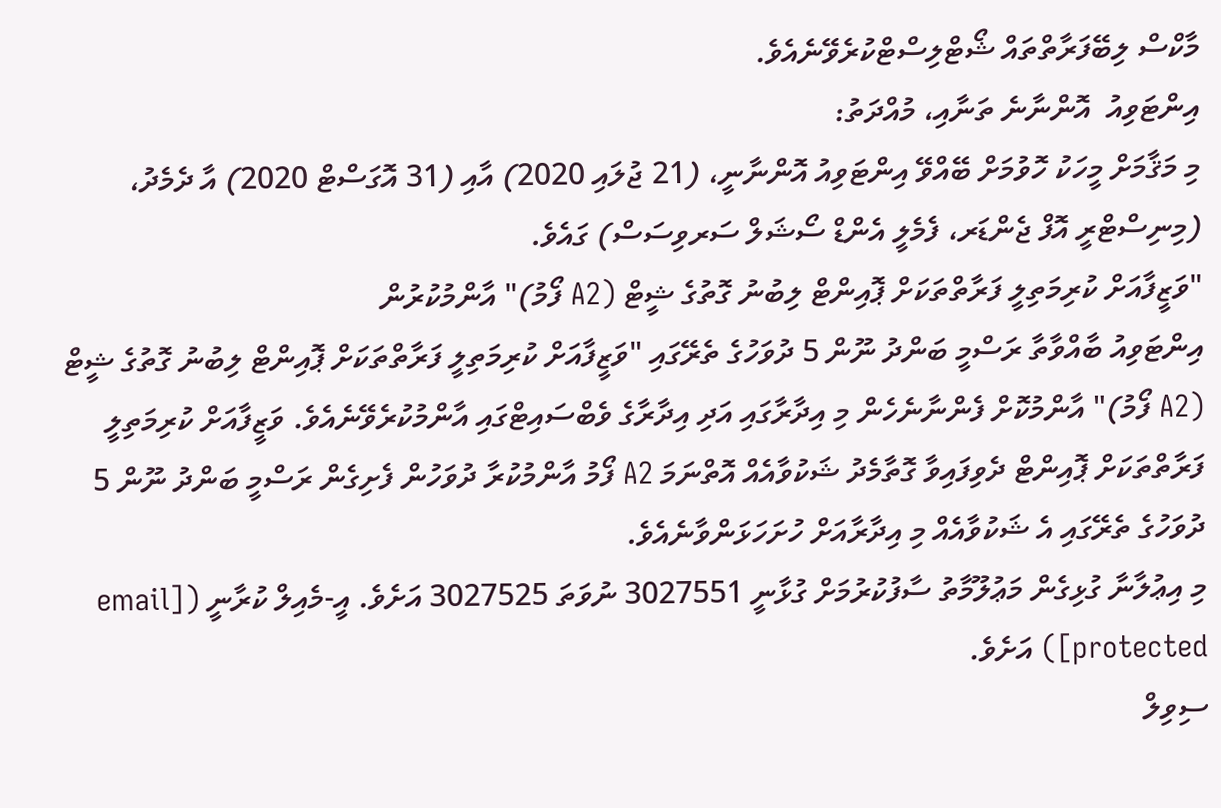މާކްސް ލިބޭފަރާތްތައް ޝޯޓްލިސްޓްކުރެވޭނެއެވެ.
އިންޓަވިއު  އޮންނާނެ ތަނާއި، މުއްދަތު:
މި މަޤާމަށް މީހަކު ހޮވުމަށް ބޭއްވޭ އިންޓަވިއު އޮންނާނީ، (21 ޖުލައި 2020) އާއި (31 އޮގަސްޓް 2020) އާ ދެމެދު، (މިނިސްޓްރީ އޮފް ޖެންޑަރ، ފެމެލީ އެންޑް ސޯޝަލް ސަރވިސަސް) ގައެވެ.
"ވަޒީފާއަށް ކުރިމަތިލީ ފަރާތްތަކަށް ޕޮއިންޓް ލިބުނު ގޮތުގެ ޝީޓް (A2 ފޯމު)" އާންމުކުރުން
އިންޓަވިއު ބާއްވާތާ ރަސްމީ ބަންދު ނޫން 5 ދުވަހުގެ ތެރޭގައި "ވަޒީފާއަށް ކުރިމަތިލީ ފަރާތްތަކަށް ޕޮއިންޓް ލިބުނު ގޮތުގެ ޝީޓް (A2 ފޯމު)" އާންމުކޮށް ފެންނާނެހެން މި އިދާރާގައި އަދި އިދާރާގެ ވެބްސައިޓްގައި އާންމުކުރެވޭނެއެވެ. ވަޒީފާއަށް ކުރިމަތިލީ ފަރާތްތަކަށް ޕޮއިންޓް ދެވިފައިވާ ގޮތާމެދު ޝަކުވާއެއް އޮތްނަމަ A2 ފޯމު އާންމުކުރާ ދުވަހުން ފެށިގެން ރަސްމީ ބަންދު ނޫން 5 ދުވަހުގެ ތެރޭގައި އެ ޝަކުވާއެއް މި އިދާރާއަށް ހުށަހަޅަންވާނެއެވެ.
މި އިޢުލާނާ ގުޅިގެން މަޢުލޫމާތު ސާފުކުރުމަށް ގުޅާނީ 3027551 ނުވަތަ 3027525 އަށެވެ. އީ-މެއިލް ކުރާނީ ([email protected]) އަށެވެ.
ސިވިލް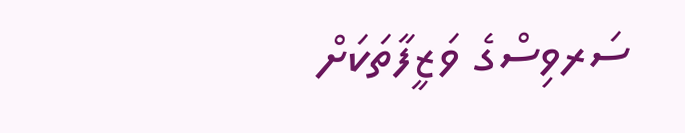ސަރވިސްގެ ވަޒީފާތަކަށް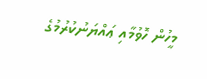މީހުން ހޮވުމާއި ޢައްޔަނުކުރުމުގެ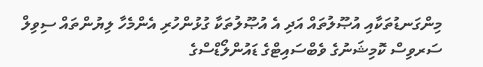މިންގަނޑުތަކާއި އުޞޫލުތައް އަދި އެ އުޞޫލުތަކާ ގުޅުންހުރި އެންމެހާ ލިޔުންތައް ސިވިލް ސަރވިސް ކޮމިޝަނުގެ ވެބްސައިޓްގެ ޑައުންލޯޑްސްގެ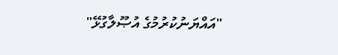"އައްޔަނުކުރުމުގެ އުޞޫލާގުޅޭ"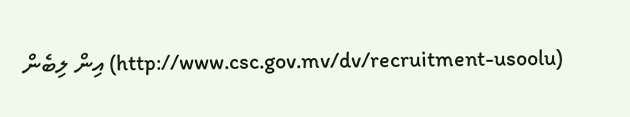(http://www.csc.gov.mv/dv/recruitment-usoolu) އިން ލިބެން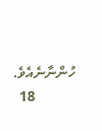ހުންނާނެއެވެ.
           18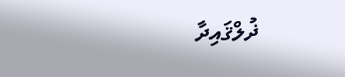ޛުލްޤައިދާ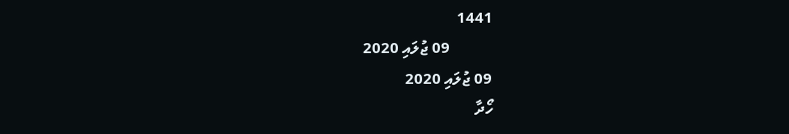1441
           09 ޖުލައި 2020
09 ޖުލައި 2020
ހޯދާ